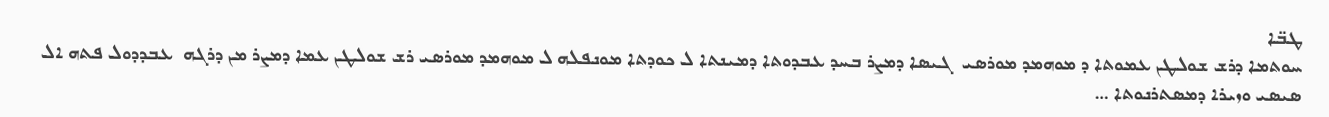ܛܒ̈ܐ
ܚܘܬܡܐ ܕܪܫ ܫܘܠܛܢ ܥܡܘܬܐ ܕ ܡܘܗܡܕ ܡܘܪܣܝ  ܓܝܣܐ ܕܡܨܪ ܒܚܕ ܥܒܕܘܬܐ ܕܡܝܢܬܐ ܠ ܟܘܕܬܐ ܡܘܢܦܠܗ ܠ ܡܘܗܡܕ ܡܘܪܣܝ ܪܫ ܫܘܠܛܢ ܥܡܐ ܕܡܨܪ ܡܢ ܕܪܓܗ  ܥܒܕܕܘܠ ܦܬܗ ܐܠ ܣܝܣܝ ܘܙܝܪܐ ܕܡܣܬܪܢܘܬܐ …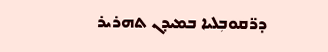ܕܪ̈ܩܘܒܼܠܝܐ ܒܡܝܕܢ ܬܗܪܝܪ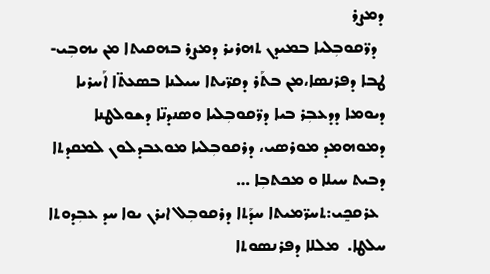ܕܡܨܪ
  ܕܪ̈ܩܘܒܼܠܝܐ ܒܡܝܕܢ ܬܗܪܝܪ ܕܡܨܪ ܒܗܩܝܬܐ ܡܢ ܝܗܒܼܝ- ܛܒܐ ܕܦܪܢܣܐ،ܡܢ ܒܬܰܪ ܕܩܪ̈ܝܬܐ ܚܝܠܢܐ ܒܣܥܬ̈ܐ ܐܰܚܪܝܐ ܕܝܘܡܐ ܕܕܥܒܼܪ ܒܝܐ ܕܪ̈ܩܘܒܼܠܝܐ ܘܣܢܕܢ̈ܐ ܕܫܘܠܛܢܐ ܕܡܘܗܡܕ ܡܘܪܣܝ، ܕܪܩܘܒܼܠܝܐ ܡܘܥܒܕܠܘܢ ܠܡܩܕܬܐ ܕܒܝܬ ܚܝܠܐ ܘ ܡܟܬܒܼܐ …
  ܥܪܩܟ̰ܝ:ܬܚܪ̈ܡܝܬܐ ܚܕܰܬܐ ܕܪܩܘܒܼܠ ܐܝܪܢ ܝܘܐ ܚܕ ܥܒܼܕܘܬܐ ܚܠܛܐ.  ܡܠܠܐ ܕܦܪܢܣܘܬܐ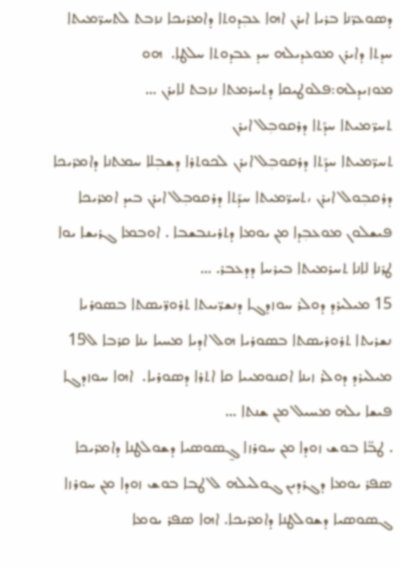ܕܣܘܥܪ̈ܢܐ ܒܪܝܐ ܐܝܪܢ ܐܗܐ ܥܒܼܕܘܬܐ ܕܐܡܪܝܟܐ ܢܙܒܬ ܠܬܚܪ̈ܡܝܬܐ ܚܕܬܐ ܕܐܝܪܢ ܡܘܥܕܝܠܗ ܚܕ ܥܒܕܘܬܐ ܚܠܛܐ.  ܗܘ ܡܘܙܝܕܠܗ:ܦܠܘܛܝܩܐ ܕܬܚܪܡܬܐ ܢܙܒܬ ܠܐܝܪܢ …
ܬܚܪ̈ܡܝܬܐ ܚܕܰܬܐ ܕܪܩܘܒܼܠ ܐܝܪܢ
ܬܚܪ̈ܡܝܬܐ ܚܕܰܬܐ ܕܪܩܘܒܼܠ ܐܝܪܢ ܠܟܘܬܪܐ ܕܫܒܼܠܐ ܚܡܬܢܐ ܕܐܡܪܝܟܐ ܕܪܩܒܼܘܠ ܐܝܪܢ ،ܬܚܪ̈ܡܝܬܐ ܚܕܰܬܐ ܕܪܩܘܒܼܠ ܐܝܪܢ ܒܝܕ ܐܡܪܝܟܐ ܦܝܫܠܘܢ ܡܘܥܒܼܕܐ ܡܢ ܝܘܡܐ ܕܬܪܝܢܒܫܒܐ . ܐܘܒܡܐ ܓܪܝܫܐ ܝܘܐ ܛܪܢܐ ܠܐܢܐ ܬܚܪܡܝܬܐ ܒܝܪܚܐ ܕܕܥܒܪ. …
15 ܡܝܠܝܪܕ ܕܘܠܪ ܚܘܙܕܓܐ ܕܢܫܪ̈ܝܝܬܐ ܬܪܘܪ̈ܝܣܬܐ ܒܣܘܪܝܐ ܢܫܪܝܬܐ ܬܪܘܪܝܣܬܐ ܒܣܘܪܝܐ ܗܠ ܐܕܝܐ ܡܚܝܐ ܝܢܐ ܩܪܒܐ ܠ15 ܡܝܠܝܪܕ ܕܘܠܪ ܙܝܢܐ ܐܩܢܘܡܝܝܐ ܩܐ ܐܬܪܐ ܕܣܘܪܝܐ.  ܐܗܐ ܚܘܙܕܓܐ ܦܝܫܐ ܝܠܗ ܡܚܝܠ ܡܢ ܫܢܬܐ …
. ܛܒ̈ܐ ܒܘܫ ܙܘܕܐ ܡܢ ܚܘܪܙܐ ܓ̰ܣܘܣܝܐ ܕܫܘܠܛܢܐ ܕܐܡܪܝܟܐ  ܣܦܪ ܝܘܡܐ ܕܓܪܕܝܢ ܓܘܠܝܠܗ ܠ ܛܒܐ ܒܘܫ ܙܘܕܐ ܡܢ ܚܘܪܙܐ ܓܣܘܣܝܐ ܕܫܘܠܛܢܐ ܕܐܡܪܝܟܐ. ܐܗܐ ܣܦܪ ܝܘܡܐ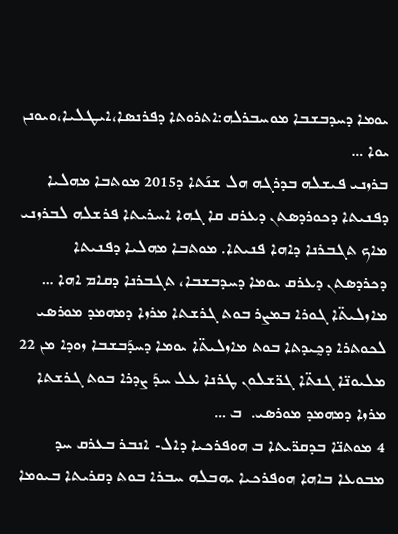ܝܘܡܐ ܕܚܕܒܫܒܐ ܡܘܚܒܪܠܗ:ܐܬܪܘܬܐ ܕܦܪܢܣܐ،ܐܝܛܠܝܐ،ܘܝܘܢܢ ܝܘܐ …
ܒܪܙܢܝ ܦܝܫܠܗ ܒܕܪܓܗ ܗܠ ܫܢܰܬܐ ܕ2015 ܡܘܬܒܐ ܡܗܠܝܐ ܕܦܢܝܬܐ ܕܟܘܪܕܣܬܢ ܕܥܪܩ ܩܐ ܓܗܐ ܐܚܪܝܬܐ ܦܪܫܠܗ ܠܒܪܙܢܝ ܡܐܟ ܬܓܒܪܢܐ ܕܐܗܐ ܦܢܝܬܐ. ܡܘܬܒܐ ܡܗܠܝܐ ܕܦܢܝܬܐ ܕܟܪܕܣܬܢ ܕܥܪܩ ܝܘܡܐ ܕܚܕܒܫܒܐ، ܬܓܒܪܢܐ ܕܩܐܡ ܐܗܐ …
ܡܐܙܠܝܬ̈ܐ ܓܘܪܐ ܒܡܨܪ ܒܘܬ ܓܪܫܬܐ ܡܪܙܐ ܕܡܗܡܕ ܡܘܪܣܝ ܠܟܘܬܪܐ ܕܟ̰ܝܕܬܐ ܒܘܬ ܡܐܙܠܝܬ̈ܐ ܝܘܡܐ ܕܚܕܰܒܫܒܐ ܙܘܕܐ ܡܢ 22 ܡܠܝܘܢ̈ܐ ܓܢܬ̈ܐ ܓܪ̈ܫܠܘܢ ܛܪܢܐ ܥܠ ܚܕܰ ܨܕܪܐ ܒܘܬ ܓܪܫܬܐ ܡܪܙܐ ܕܡܗܡܕ ܡܘܪܣܝ.  ܒ …
4 ܡܘܬܢ̈ܐ ܒܕܩܪ̈ܝܬܐ ܒ ܗܘܦܪܟܝܐ ܕܐܠ- ܐܢܒܪ ܒܥܪܩ ܚܕ ܡܒܘܥܐ ܒܐܗܐ ܗܘܦܪܟܝܐ ܝܗܒܠܗ ܚܒܪܐ ܒܘܬ ܕܩܪܝܬܐ ܒܝܘܡܐ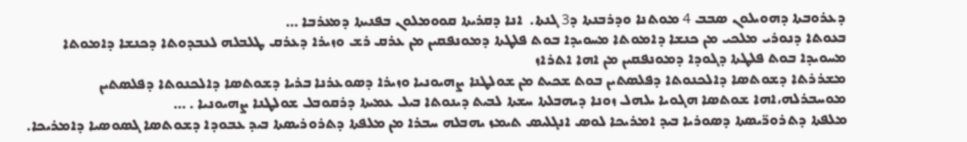ܕܥܪܘܒܬܐ ܕܗܘܝܠܘܢ ܣܒܒ 4 ܡܘܬܢܐ ܘܕܪܒܢܬܐ ܕ3 ܓܢܬܐ.  ܐܢܐ ܕܩܪܝܬܐ ܩܘܘܡܠܘܢ ܒܦܢܝܬܐ ܕܡܥܪܒܐ …
ܒܥܘܬܐ ܕܢܘܪܝ ܡܠܟܝ ܡܢ ܟܢܫܐ ܕܐܡܘܬܐ ܡܚܘܝܕܐ ܒܘܬ ܦܠܛܬܐ ܕܡܘܢܦܩܝܢ ܡܢ ܥܪܩ ܪܫ ܘܙܝܪܐ ܕܥܪܩ ܛܠܒܠܗ ܠܥܒܕܘܬܐ ܕܟܢܫܐ ܕܐܡܘܬܐ ܡܚܘܝܕܐ ܒܘܬ ܦܠܛܬܐ ܕܓܘܕܐ ܕܡܘܢܦܩܝܢ ܡܢ ܐܗܐ ܐܬܪܐܙ
ܡܫܪܪܬܐ ܕܫܘܬܣܐ ܕܐܠܟܢܘܬܐ ܕܦܠܣܬܝܢ ܒܘܬ ܫܟܝܬ ܡܢ ܫܘܠܛܢܐ ܨܗܝܘܢܝܐ ܘܙܝܪܐ ܕܣܘܥܪܢܐ ܒܪܝܐ ܕܫܘܬܣܐ ܕܐܠܟܢܘܬܐ ܕܦܠܣܬܝܢ ܡܘܚܒܪܠܗ،ܐܗܐ ܫܘܬܣܐ ܗܓܘܝܐ ܝܠܗܠ ܙܘܢܐ ܕܝܗܒܠܬܐ ܚܫܬܐ ܠܒܝܬ ܕܝܢܘܬܐ ܒܝܠ ܥܡܝܬܐ ܕܪܩܘܒܠ ܫܘܠܛܢܐ ܨܗܝܘܢܝܐ . …
ܡܠܦܬܐ ܕܬܪܘܪ̈ܝܣܬܐ ܕܣܘܪܝܐ ܒܝܕ ܐܡܪܝܟܐ ܠܘܣ ܐܢܓܠܝܣ ܬܝܡܙ ܝܗܒܠܗ ܚܒܪܐ ܡܢ ܡܠܦܬܐ ܕܬܪܘܪܝܣܬܐ ܒܝܕ ܥܒܘܕܐ ܕܫܘܬܣܐ ܓܣܘܣܝܐ ܕܐܡܪܝܟܐ.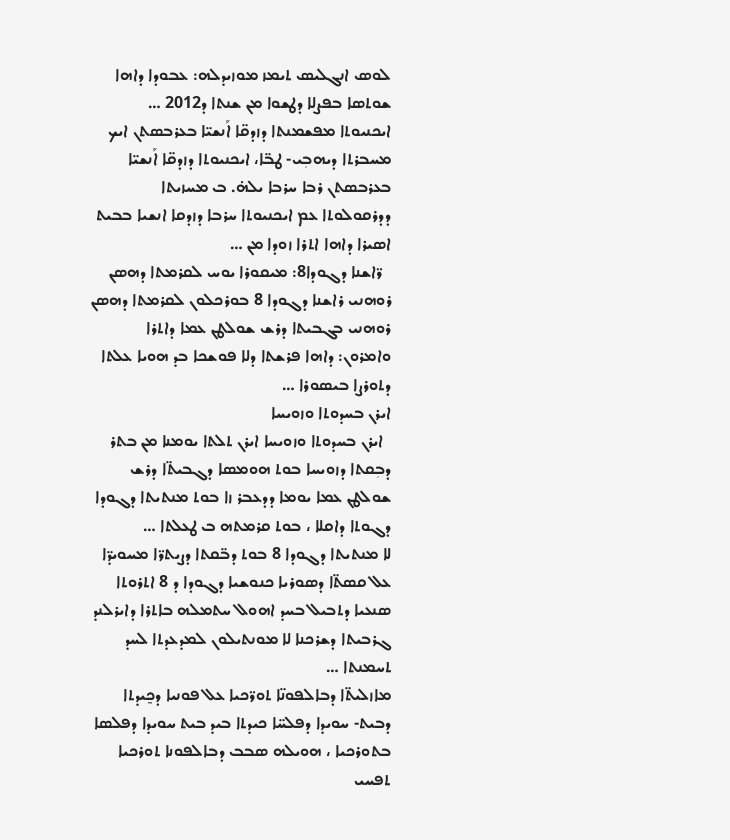ܠܘܣ ܐܢܓܠܝܣ ܬܝܡܙ ܡܘܙܝܕܠܗ: ܥܒܘܕܐ ܕܐܗܐ ܫܘܬܣܐ ܒܦܨܠܐ ܕܛܫܘܐ ܡܢ ܫܢܬܐ ܕ2012 …
ܐܝܟܢܝܘܬܐ ܡܦܫܡܢܬܐ ܕܙܕܩ̈ܐ ܐܰܢܫܝ̈ܐ ܒܥܪܒܣܬܢ ܐܝܟ ܡܚܒܪܬܐ ܕܝܗܒܼܝ- ܛܒ̈ܐ، ܐܝܟܢܝܘܬܐ ܕܙܕܩ̈ܐ ܐܰܢܫܝ̈ܐ ܒܥܪܒܣܬܢ ܪܒܐ ܚܪܒܐ ܝܠܗ̇. ܒ ܡܚܙܝܬܐ ܕܕܪܩܘܠܘܬܐ ܥܡ ܐܝܟܢܝܘܬܐ ܚܪܒܐ ܕܙܕܩܐ ܐܢܫܝܐ ܒܒܝܬ ܐܣܝܪܐ ܕܐܗܐ ܐܬܪܐ ܙܘܕܐ ܡܢ …
  ܪ̈ܐܫܢܐ ܕܓܘܕܐ8: ܡܝܩܘܪܐ ܝܘܚ ܠܩܪܡܬܐ ܕܗܣܢ ܪܘܗܢܝ ܪܐܫܢܐ ܕܓܘܕܐ 8 ܒܘܪܟܠܘܢ ܠܩܪܡܬܐ ܕܗܣܢ ܪܘܗܢܝ ܒܓܒܝܬܐ ܕܪܫ ܫܘܠܛܢ ܥܡܐ ܕܐܬܪܐ ܘܐܡܪܘܢ: ܕܐܗܐ ܦܪܫܬܐ ܕܠܐ ܦܘܫܟܐ ܒܕ ܗܘܝܐ ܥܠܬܐ ܕܬܘܪܨܐ ܒܝܣܘܪܐ …
ܐܝܪܢ ܒܚܕܘܬܐ ܘܙܘܝܚܐ
  ܐܝܪܢ ܒܚܕܘܬܐ ܘܙܘܝܚܐ ܐܝܪܢ ܬܠܬܐ ܝܘܡܢܐ ܡܢ ܒܬܪ ܕܒܼܩܬܐ ܕܙܘܝܚܐ ܒܘܬ ܗܘܡܣܐ ܕܓܒܝܬ̈ܐ ܕܪܫ ܫܘܠܛܢ ܥܡܐ ܝܘܡܐ ܕܕܥܒܪ ܙܐ ܒܘܬ ܡܢܬܝܬܐ ܕܓܘܕܐ ܕܓܘܬܐ ܕܐܩܠܐ ، ܒܘܬ ܩܪܡܬܗ ܒ ܛܥܠܬܐ …
ܠܐ ܡܢܬܝܬܐ ܕܓܘܕܐ 8 ܒܘܬ ܕܒ̈ܩܬܐ ܕܨܝܬܪ̈ܐ ܡܚܘܝܕ̈ܐ ܥܠ ܩܣܬ̈ܐ ܕܣܘܪܝܐ ܟܢܘܫܝܐ ܕܓܘܕܐ ܕ 8 ܐܬܪܘܬܐ ܣܢܥܝܐ ܕܬܒܝܠ ܒܚܕ ܐܗܘܠ ܚܬܡܠܗ ܒܐܬܪܐ ܕܐܝܪܠܢܕ ܓܪܒܝܬܐ ܕܫܪܟܢܐ ܠܐ ܡܘܢܬܝܠܘܢ ܠܡܕܥܕܬܐ ܠܚܕ ܬܚܡܢܬܐ …
ܡܐܙܠܝܬ̈ܐ ܕܒܐܠܦܘܢ̈ܐ ܬܘܪ̈ܟܝܐ ܥܠ ܦܘܢܝܐ ܕܟ̰ܝܕܬܐ ܕܒܝܬ- ܚܘܝܕܐ ܕܦܠܚ̈ܐ ܟܝܕܬܐ ܒܝܕ ܒܝܬ ܚܘܝܕܐ ܕܦܠܣܐ ܒܬܘܪܟܝܐ ، ܗܘܝܠܗ ܣܒܒ ܕܒܐܠܦܘܢܐ ܬܘܪܟܝܐ ܬܦܚܝ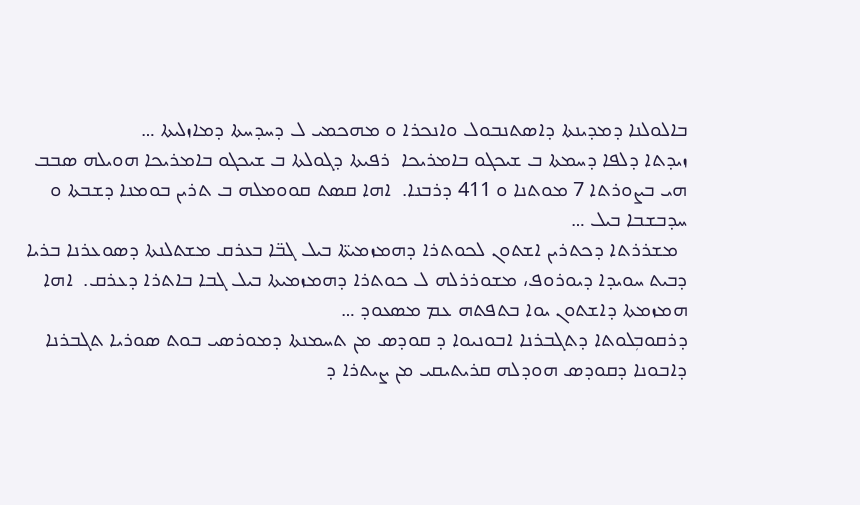ܒܐܠܘܠܢܐ ܕܡܕܝܢܬܐ ܕܐܣܬܢܒܘܠ ܘܐܢܟܪܐ ܘ ܡܗܟܡܝ ܠ ܕܚܕܚܬܐ ܕܡܐܙܠܝܬܐ …
ܙܝܕܬܐ ܕܠܦܐ ܕܚܡܬܐ ܒ ܫܝܟܓܘ ܒܐܡܪܝܟܐ  ܪܦܝܬܐ ܕܓܘܠܬܐ ܒ ܫܝܟܓܘ ܒܐܡܪܝܟܐ ܗܘܝܠܗ ܣܒܒ ܗܝ ܒܨܘܪܬܐ 7 ܡܘܬܢܐ ܘ 411 ܕܪܒܢܐ.  ܐܗܐ ܩܣܬ ܩܘܘܡܠܗ ܒ ܬܪܝܢ ܒܘܡܢܐ ܕܫܒܬܐ ܘ ܚܕܒܫܒܐ ܒܝܠ …
  ܡܫܪܪܬܐ ܕܟܬܪܝܢ ܐܫܬܘܢ ܠܟܘܬܪܐ ܕܗܡܙܡܝܬ̈ܐ ܒܝܠ ܓܒ̈ܐ ܒܥܪܩ ܡܫܬܠܢܬܐ ܕܣܘܥܪܢܐ ܒܪܝܐ ܕܒܝܬ ܚܘܝܕܐ ܕܝܘܪܘܦ، ܡܫܘܪܪܠܗ ܠ ܟܘܬܪܐ ܕܗܡܙܡܝܬܐ ܒܝܠ ܓܒܐ ܒܐܬܪܐ ܕܥܪܩ.  ܐܗܐ ܗܡܙܡܬܐ ܕܐܫܬܘܢ ܝܘܐ ܒܬܦܬܗ ܥܡ ܡܣܥܘܕ …
ܕܪܩܘܒܼܠܘܬܐ ܕܬܓܒܪܢܐ ܐܒܘܢܝܘܐ ܕ ܩܘܕܣ ܡܢ ܬܚܡܢܬܐ ܕܡܘܪܣܝ ܒܘܬ ܣܘܪܝܐ ܬܓܒܪܢܐ ܕܐܒܘܢܐ ܕܩܘܕܣ ܗܘܕܠܗ ܩܪܝܬܝܩܝ ܡܢ ܨܝܬܪܐ ܕ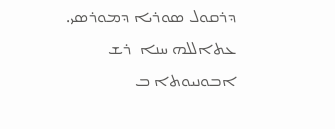ܕܪܩܘܠ ܣܘܪܝܐ ܕܡܘܪܣܝ.  ܥܬܐܠܠܗ ܚܢܐ  ܪܫ ܐܒܘܢܝܘܬܐ ܒ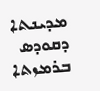ܡܕܝܢܬܐ ܕܩܘܕܣ ܒܪܡܙܬܐ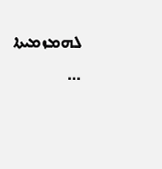ܠܗܡܙܡܝܬܐ …